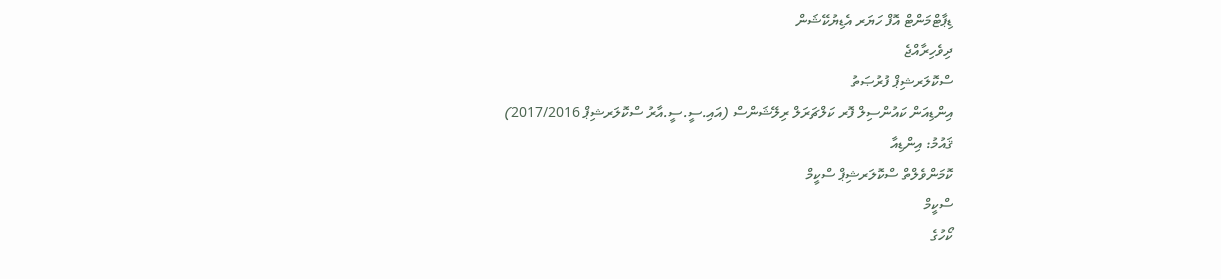ޑިޕާޓްމަންޓް އޮފް ހަޔަރ އެޑިޔުކޭޝަން
ދިވެހިރާއްޖެ
ސްކޮލަރޝިޕް ފުރުޞަތު
އިންޑިއަން ކައުންސިލް ފޮރ ކަލްޗަރަލް ރިލޭޝަންސް (އައި.ސީ.ސީ.އާރު ސްކޮލަރޝިޕް 2017/2016)
ޤައުމު: އިންޑިއާ
ކޮމަންވެލްތް ސްކޮލަރޝިޕް ސްކީމް
ސްކީމް
ކޯހުގެ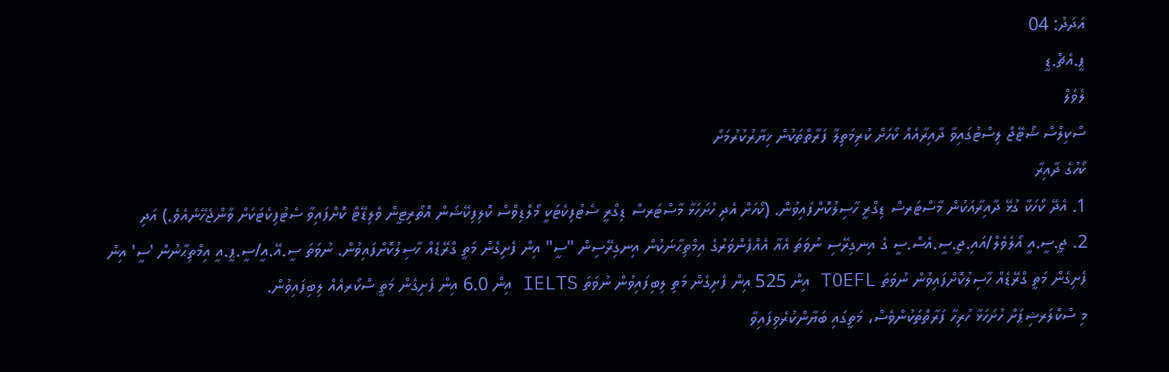އަދަދު: 04
ޕީ.އެޗް.ޑީ
ލެވެލް
ސްކިލްސް ޝޯޓޭޖް ލިސްޓުގައިވާ ދާއިރާއެއް ކޯހަށް ކުރިމަތިލާ ފަރާތްތަކުން ޚިޔާރުކުރުމަށް
ކޯހުގެ ދާއިރާ
1. އެދޭ ކޯހަކާ ގުޅޭ ދާއިރާއަކުން މާސްޓަރސް ޑިގްރީ ހާސިލުކޮށްފައިވުން. (ކޯހަށް އެދި ހުށަހަޅާ މާސްޓަރސް ޑިގްރީ ސެޓުފިކެޓަކީ މޯލްޑިވްސް ކޮލިފިކޭޝަން އޮތޯރިޓީން ވެލިޑޭޓް ކޮށްފައިވާ ސެޓުފިކެޓަކަށް ވާންޖެހޭނެއެވެ.) އަދި
2. ޖީ.ސީ.އީ އޯލެވެލް/އައި.ޖީ.ސީ.އެސް.ސީ ގެ އިނގިރޭސި ނުވަތަ އެއާ އެއްފެންވަރުގެ އިމްތިޙާނަކުން އިނގިރޭސިން "ސީ" އިން ފެށިގެން މަތީ ގްރޭޑެއް ހާސިލުކޮށްފައިވުން. ނުވަތަ ސީ.އޭ.އީ/ސީ.ޕީ.އީ އިމްތިޙާނުން 'ސީ' އިން ފެށިގެން މަތީ ގްރޭޑެއް ހާސިލުކޮށްފައިވުން ނުވަތަ TOEFL އިން 525 އިން ފެށިގެން މަތި ލިބިފައިވުން ނުވަތަ IELTS އިން 6.0 އިން ފެށިގެން މަތީ ސްކޯރއެއް ލިބިފައިވުން.
މި ސްކޮލަރޝިޕަށް ހުށަހަޅާ ހުރިހާ ފަރާތްތަކުންވެސް، މަތީގައި ބަޔާންކުރެވިފައިވާ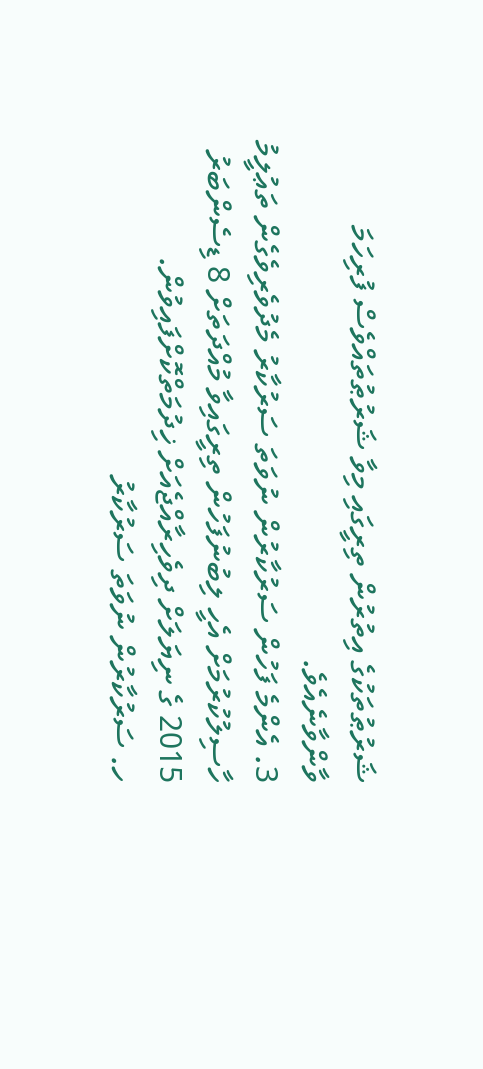ޝަރުޠުތަކުގެ އިތުރުން ތިރީގައި މިވާ ޝަރުޠުތައްވެސް ފުރިހަމަ ވާންވާނެއެވެ.
3. އެންމެ ފަހުން ސަރުކާރުން ނުވަތަ ސަރުކާރު މެދުވެރިވެގެން ތަޢުލީމު ހާސިލުކުރުމަށް އެހީ ލިބުނުފަހުން ތިރީގައިވާ މުއްދަތަށް 8 ޑިސެންބަރު 2015 ގެ ނިޔަލަށް ދިވެހިރާއްޖެއަށް ޚިދުމަތްކޮށްފައިވުން.
ހ. ސަރުކާރުން ނުވަތަ ސަރުކާރު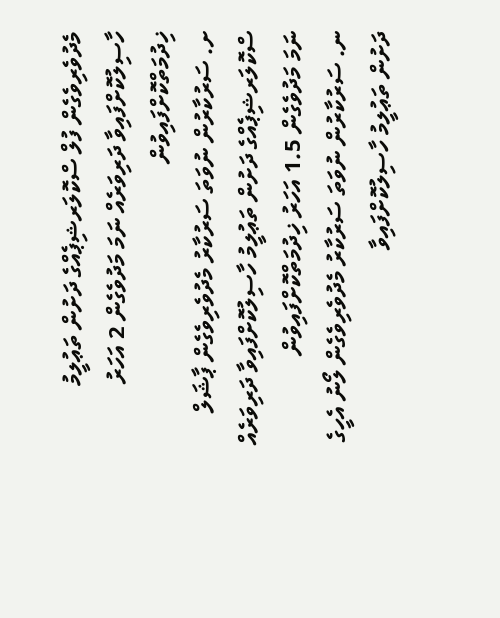މެދުވެރިވެގެން ފުލް ސްކޮލަރޝިޕެއްގެ ދަށުން ތަޢުލީމު ހާސިލުކޮށްފައިވާ ދަރިވަރެއް ނަމަ މަދުވެގެން 2 އަހަރު ޚިދުމަތްކޮށްފައިވުން
ށ. ސަރުކާރުން ނުވަތަ ސަރުކާރު މެދުވެރިވެގެން ޕާޝަލް ސްކޮލަރޝިޕެއްގެ ދަށުން ތަޢުލީމު ހާސިލުކޮށްފައިވާ ދަރިވަރެއް ނަމަ މަދުވެގެން 1.5 އަހަރު ޚިދުމަތްކޮށްފައިވުން
ނ. ސަރުކާރުން ނުވަތަ ސަރުކާރު މެދުވެރިވެގެން ލޯނު އެހީގެ ދަށުން ތަޢުލީމު ހާސިލުކޮށްފައިވާ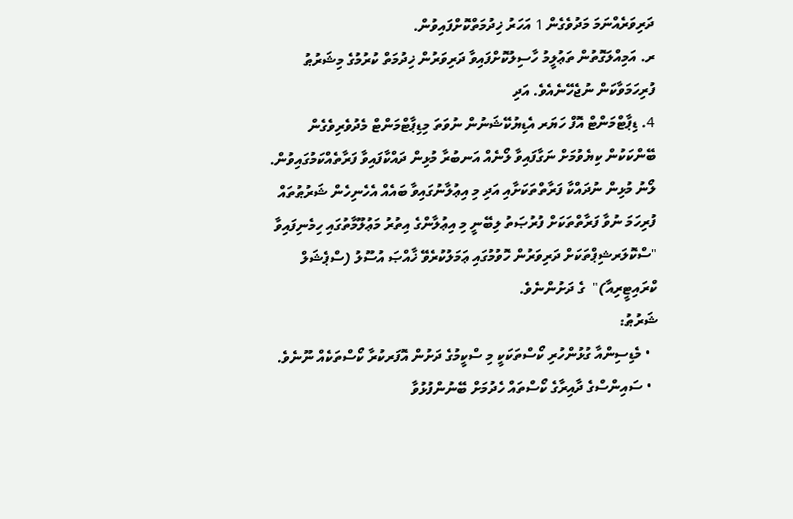ދަރިވަރެއްނަމަ މަދުވެގެން 1 އަހަރު ޚިދުމަތްކޮށްފައިވުން.
ރ. އަމިއްލަގޮތުން ތަޢުލީމު ހާސިލުކޮށްފައިވާ ދަރިވަރުން ޚިދުމަތް ކުރުމުގެ މިޝަރުޠު ފުރިހަމަވާކަން ނުޖެހޭނެއެވެ. އަދި
4. ޑިޕާޓްމަންޓް އޮފް ހަޔަރ އެޑިޔުކޭޝަނުން ނުވަތަ މިޑިޕާޓްމަންޓް މެދުވެރިވެގެން ބޭންކަކުން ކިޔެވުމަށް ނަގާފައިވާ ލޯނެއް އަނބުރާ މުޅިން ދައްކާފައިވާ ފަރާތެއްކަމުގައިވުން. ލޯނު މުޅިން ނުދައްކާ ފަރާތްތަކަށާއި އަދި މި އިޢުލާނުގައިވާ ބައެއް އެހެނިހެން ޝަރުޠުތައް ފުރިހަމަ ނުވާ ފަރާތްތަކަށް ފުރުޞަތު ލިބޭނީ މި އިޢުލާންގެ އިތުރު މަޢުލޫމާތުގައި ހިމެނިފައިވާ "ސްކޮލަރޝިޕްތަކަށް ދަރިވަރުން ހޮވުމުގައި ޢަމަލުކުރެވޭ ޚާއްޞަ އުސޫލު (ސްޕެޝަލް ކްރައިޓީރިއާ)"  ގެ ދަށުންނެވެ.
ޝަރުޠު:
  • މެޑިސިންއާ ގުޅުންހުރި ކޯސްތަކަކީ މި ސްކީމުގެ ދަށުން އޮފަރކުރާ ކޯސްތަކެއް ނޫނެވެ.
  • ސައިންސްގެ ދާއިރާގެ ކޯސްތައް ހެދުމަށް ބޭނުންފުޅުވާ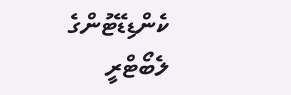ކެންޑިޑޭޓުންގެ ލެބޯޓްރީ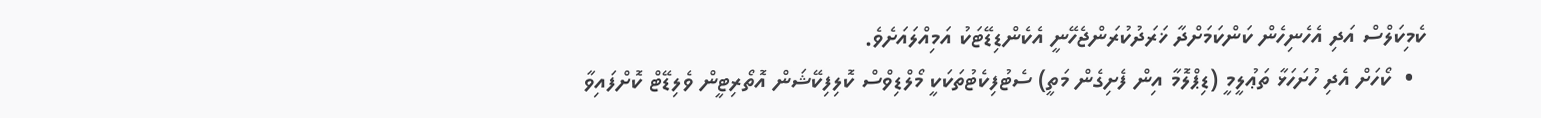ކެމިކަލްސް އަދި އެހެނިހެން ކަންކަމަށްދާ ޚަރަދުކުރަންޖެހޭނީ އެކެންޑިޑޭޓަކު އަމިއްލައަށެވެ.
  •  ކޯހަށް އެދި ހުށަހަޅާ ތަޢުލީމީ (ޑިޕްލޮމާ އިން ފެށިގެން މަތީ) ސެޓުފިކެޓުތަކަކީ މޯލްޑިވްސް ކޮލިފިކޭޝަން އޮތޯރިޓީން ވެލިޑޭޓް ކޮށްފައިވާ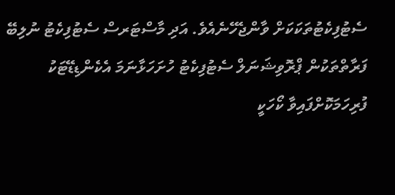ސެޓުފިކެޓުތަކަކަށް ވާންޖެހޭނެއެވެ. އަދި މާސްޓަރސް ސެޓުފިކެޓު ނުލިބޭ ފަރާތްތަކުން ޕްރޮވިޝަނަލް ސެޓުފިކެޓު ހުށަހަޅާނަމަ އެކެންޑިޑޭޓަކު ފުރިހަމަކޮށްފައިވާ ކޯހަކީ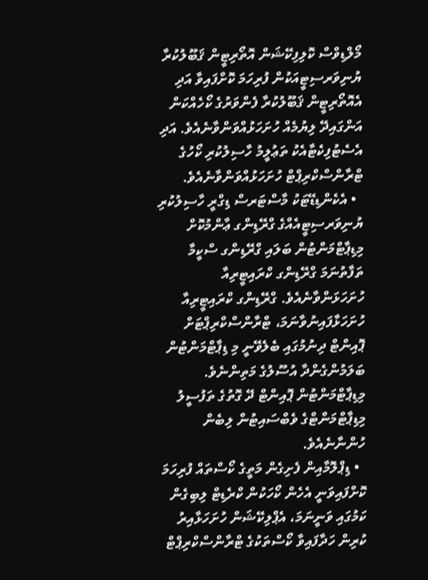މޯލްޑިވްސް ކޮލިފިކޭޝަން އޮތޯރިޓީން ޤަބޫލުކުރާ ޔުނިވަރސިޓީއަކުން ފުރިހަމަ ކޮށްފައިވާ އަދި އެއޮތޯރިޓީން ޤަބޫލުކުރާ ފެންވަރުގެ ކޯހެއްކަން އަންގައިދޭ ލިޔުމެއް ހުށަހަޅުއްވަންވާނެއެވެ. އަދި އެސެޓުފިކެޓާއެކު ތަޢުލީމު ހާސިލުކުރި ކޯހުގެ ޓްރާންސްކްރިޕްޓް ހުށަހަޅުއްވަންވާނެއެވެ.
  • އެކެންޑިޑޭޓަކު މާސްޓަރސް ޑިގްރީ ހާސިލުކުރި ޔުނިވަރސިޓީއެއްގެ ގްރޭޑިންގ ޢާންމުކޮށް މިޑިޕާޓްމަންޓުން ބަލައި ގްރޭޑިންގ ސްކީމާ ތަފާތުނަމަ ގްރޭޑިންގ ކްރައިޓީރިއާ ހުށަހަޅަންވާނެއެވެ. ގްރޭޑިންގ ކްރައިޓީރިއާ ހުށަހަޅާފައިނުވާނަމަ، ޓްރާންސްކްރިޕްޓަށް ޕޮއިންޓް ދިނުމުގައި ބެލެވޭނީ މި ޑިޕާޓްމަންޓުން ބަލަމުންގެންދާ އުސޫލުގެ މަތިންނެވެ. މިޑިޕާޓްމަންޓުން ޕޮއިންޓް ދޭ ގޮތުގެ ތަފުސީލު މިޑިޕާޓްމަންޓްގެ ވެބްސައިޓުން ލިބެން ހުންނާނެއެވެ.
  • ޑިޕްލޮމާއިން ފެށިގެން މަތީގެ ކޯސްތައް ފުރިހަމަ ކޮށްފައިވަނީ އެހެން ކޯހަކުން ކްރެޑިޓް ލިބިގެން ކަމުގައި ވަނީނަމަ، އެޕްލިކޭޝަން ހުށަހަޅާއިރު ކުރިން ހަދާފައިވާ ކޯސްތަކުގެ ޓްރާންސްކްރިޕްޓް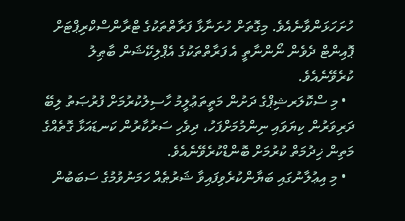ހުށަހަޅަންވާނެއެވެ. މިގޮތަށް ހުށަނާޅާ ފަރާތްތަކުގެ ޓްރާންސްކްރިޕްޓަށް ޕޮއިންޓް ދެވެން ނޯންނާތީ އެ ފަރާތްތަކުގެ އެޕްލިކޭޝަން ބާޠިލު ކުރެވޭނެއެވެ.
  • މި ސްކޮލަރޝިޕްގެ ދަށުން މަތީތަޢުލީމު ހާސިލުކުރުމަށް ފުރުޞަތު ލިބޭ ދަރިވަރުން ކިޔަވައި ނިންމުމަށްފަހު، ދިވެހި ސަރުކާރުން ކަނޑައަޅާ ގޮތެއްގެ މަތިން ޚިދުމަތް ކުރުމަށް ބޮންޑްކުރެވޭނެއެވެ.
  • މި އިޢުލާނުގައި ބަޔާންކުރެވިފައިވާ ޝަރުޠެއް ހަމަނުވުމުގެ ސަބަބުން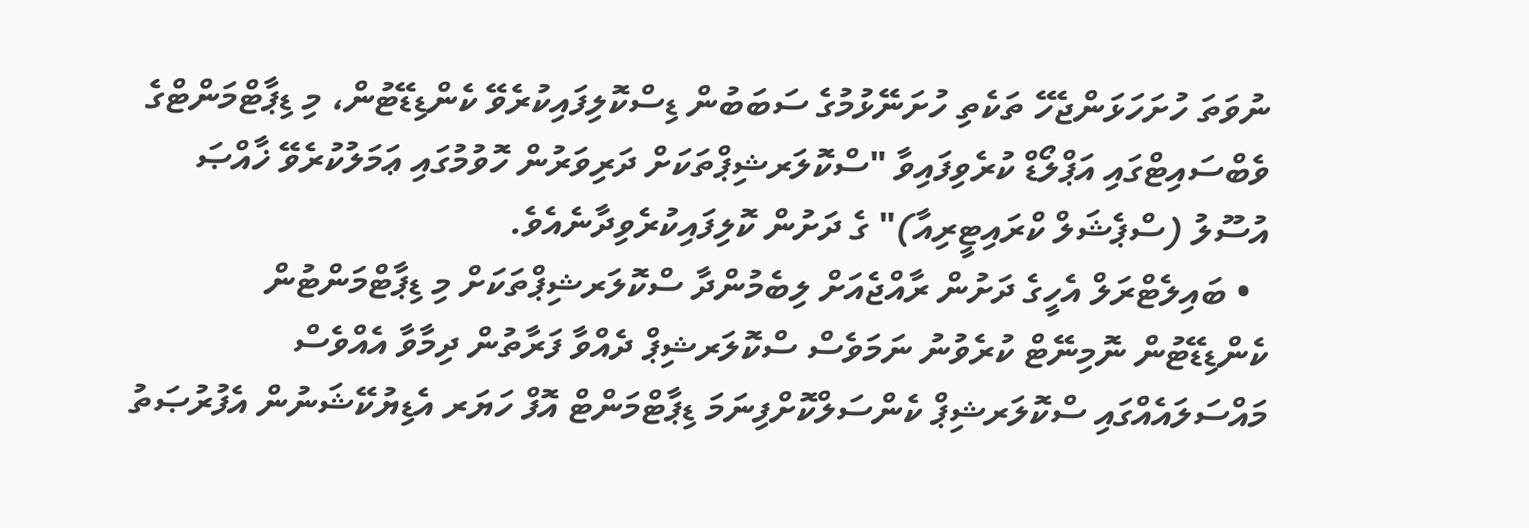ނުވަތަ ހުށަހަޅަންޖެހޭ ތަކެތި ހުށަނޭޅުމުގެ ސަބަބުން ޑިސްކޮލިފައިކުރެވޭ ކެންޑިޑޭޓުން، މި ޑިޕާޓްމަންޓްގެ ވެބްސައިޓްގައި އަޕްލޯޑް ކުރެވިފައިވާ "ސްކޮލަރޝިޕްތަކަށް ދަރިވަރުން ހޮވުމުގައި ޢަމަލުކުރެވޭ ޚާއްޞަ އުސޫލު (ސްޕެޝަލް ކްރައިޓީރިއާ)" ގެ ދަށުން ކޮލިފައިކުރެވިދާނެއެވެ.
  • ބައިލެޓްރަލް އެހީގެ ދަށުން ރާއްޖެއަށް ލިބެމުންދާ ސްކޮލަރޝިޕްތަކަށް މި ޑިޕާޓްމަންޓުން ކެންޑިޑޭޓުން ނޮމިނޭޓް ކުރެވުނު ނަމަވެސް ސްކޮލަރޝިޕް ދެއްވާ ފަރާތުން ދިމާވާ އެއްވެސް މައްސަލައެއްގައި ސްކޮލަރޝިޕް ކެންސަލްކޮށްފިނަމަ ޑިޕާޓްމަންޓް އޮފް ހަޔަރ އެޑިޔުކޭޝަނުން އެފުރުޞަތު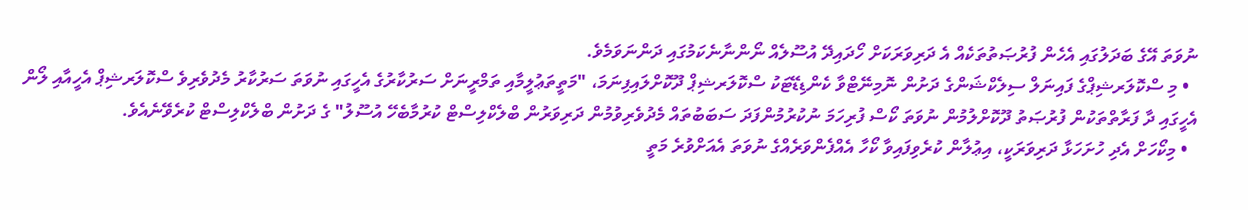ނުވަތަ އޭގެ ބަދަލުގައި އެހެން ފުރުޞަތުތަކެއް އެ ދަރިވަރަކަށް ހޯދައިދޭ އުސޫލެއް ނޯންނާނެކަމުގައި ދަންނަވަމެވެ.
  • މި ސްކޮލަރޝިޕްގެ ފައިނަލް ސިލެކްޝަންގެ ދަށުން ނޮމިނޭޓްވާ ކެންޑިޑޭޓަކު ސްކޮލަރޝިޕް ދޫކޮށްލައިފިނަމަ، "މަތީތަޢުލީމާއި ތަމްރީނަށް ސަރުކާރުގެ އެހީގައި ނުވަތަ ސަރުކާރު މެދުވެރިވެ ސްކޮލަރޝިޕް އެހީއާއި ލޯން އެހީގައި ދާ ފަރާތްތަކުން ފުރުޞަތު ދޫކޮށްލުމުން ނުވަތަ ކޯސް ފުރިހަމަ ނުކުރުމުންފަދަ ސަބަބުތައް މެދުވެރިވުމުން ދަރިވަރުން ބްލެކްލިސްޓް ކުރުމާބެހޭ އުސޫލު" ގެ ދަށުން ބްލެކްލިސްޓް ކުރެވޭނެއެވެ.
  • މިކޯހަށް އެދި ހުށަހަޅާ ދަރިވަރަކީ، އިޢުލާން ކުރެވިފައިވާ ކޯހާ އެއްފެންވަރެއްގެ ނުވަތަ އެއަށްވުރެ މަތީ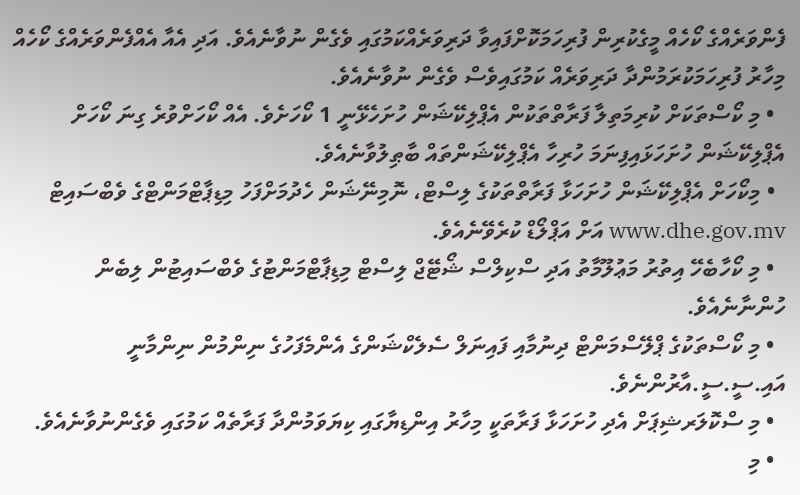ފެންވަރެއްގެ ކޯހެއް މީގެކުރިން ފުރިހަމަކޮށްފައިވާ ދަރިވަރެއްކަމުގައި ވެގެން ނުވާނެއެވެ. އަދި އެއާ އެއްފެންވަރެއްގެ ކޯހެއް މިހާރު ފުރިހަމަކުރަމުންދާ ދަރިވަރެއް ކަމުގައިވެސް ވެގެން ނުވާނެއެވެ.
  • މި ކޯސްތަކަށް ކުރިމަތިލާ ފަރާތްތަކުން އެޕްލިކޭޝަން ހުށަހެޅޭނީ 1 ކޯހަށެވެ. އެއް ކޯހަށްވުރެ ގިނަ ކޯހަށް އެޕްލިކޭޝަން ހުށަހަޅައިފިނަމަ ހުރިހާ އެޕްލިކޭޝަންތައް ބާޠިލުވާނެއެވެ.
  • މިކޯހަށް އެޕްލިކޭޝަން ހުށަހަޅާ ފަރާތްތަކުގެ ލިސްޓް، ނޮމިނޭޝަން ހެދުމަށްފަހު މިޑިޕާޓްމަންޓްގެ ވެބްސައިޓް www.dhe.gov.mv އަށް އަޕްލޯޑް ކުރެވޭނެއެވެ.
  • މި ކޯހާބެހޭ އިތުރު މަޢުލޫމާތު އަދި ސްކިލްސް ޝޯޓޭޖް ލިސްޓް މިޑިޕާޓްމަންޓުގެ ވެބްސައިޓުން ލިބެން ހުންނާނެއެވެ.
  • މި ކޯސްތަކުގެ ޕްލޭސްމަންޓް ދިނުމާއި ފައިނަލް ސެލެކްޝަންގެ އެންމެފަހުގެ ނިންމުން ނިންމާނީ  އައި.ސީ.ސީ.އާރުންނެވެ.
  • މި ސްކޮލަރޝިޕަށް އެދި ހުށަހަޅާ ފަރާތަކީ މިހާރު އިންޑިޔާގައި ކިޔަވަމުންދާ ފަރާތެއް ކަމުގައި ވެގެންނުވާނެއެވެ.
  • މި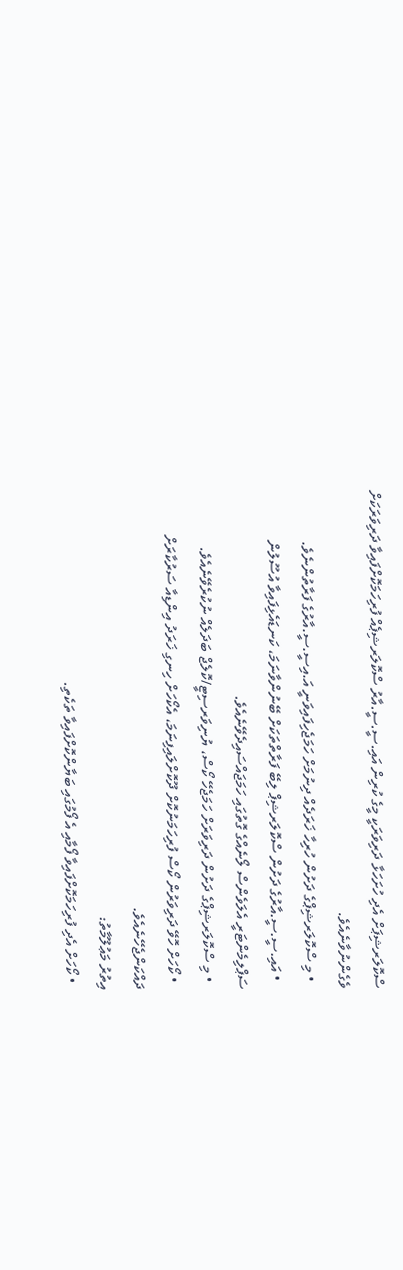ސްކޮލަރޝިޕަށް އެދި ހުށަހަޅާ ދަރިވަރަކީ މީގެ ކުރިން އައި.ސީ.ސީ.އާރު ސްކޮލަރޝިޕެއް ފުރިހަމަކޮށްފައިވާ ދަރިވަރަކަށް ވެގެންނުވާނެއެވެ.
  • މި ސްކޮލަރޝިޕްގެ ދަށުން ހުރިހާ ޚަރަދެއް ދިނުމަށް ހަމަޖެހިފައިވަނީ އަ.އިސީ.ސީ.އާރުގެ ފަރާތުންނެވެ.
  • އައި.ސީ.ސީ.އާރުގެ ދަށުން ސްކޮލަރޝިޕް ލިބޭ ފަރާތްތަކަށް ބޭނުންވާނަމަ، ކަނޑައެޅިފައިވާ އުސޫލުން ސަޕްލިމެންޓަރީ އެލަވެންސް ލޯނެއްގެ ގޮތުގައި ހަމަޖައްސައިދެވޭނެއެވެ.
  • މި ސްކޮލަރޝިޕްގެ ދަށުން ދަރިވަރަށް ހަމަޖެހޭ ކޯސް، ޔުނިވަރސިޓީ/ކޮލެޖް ބަދަލެއް ނުކުރެވޭނެއެވެ.
  • ކޯހަށް ހޮވޭ ދަރިވަރުން ކޯސް ފުރިހަމަނުކޮށް ދޫކޮށްލައިފިނަމަ، އެކޯހަށް ހިނގި ޚަރަދު އިންޑިއާ ސަރުކާރަށް ދައްކަންޖެހޭނެއެވެ.
އިތުރު މަޢުލޫމާތު:
  • ކޯހަށް އެދި ފުރިހަމަކޮށްފައިވާ ފޯމާއި އެ ފޯމުގައި ބަޔާންކޮށްފައިވާ ތަކެތި.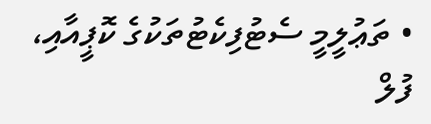• ތަޢުލީމީ ސެޓުފިކެޓުތަކުގެ ކޮޕީއާއި، ފުލް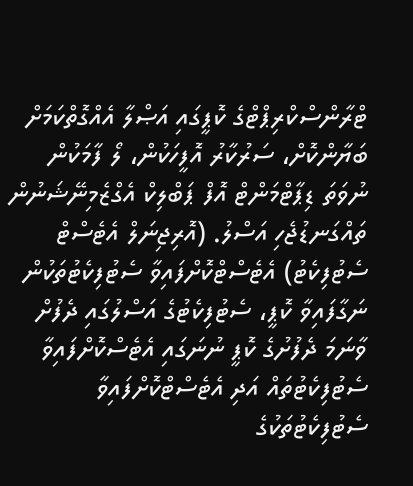ޓްރާންސްކްރިޕްޓްގެ ކޮޕީގައި އަޞްލާ އެއްގޮތްކަމަށް ބަޔާންކޮށް، ސަރުކާރު އޮފީހަކުން، ލޯ ފާމަކުން ނުވަތަ ޑިޕާޓްމަންޓް އޮފް ޕަބްލިކް އެގްޒެމިނޭޝަނުން ތައްގަނޑުޖެހި އަސްލު. (އޮރިޖިނަލް އެޓެސްޓް ސެޓުފިކެޓު) އެޓެސްޓްކޮށްފައިވާ ސެޓުފިކެޓުތަކުން ނަގާފައިވާ ކޮޕީ، ސެޓުފިކެޓުގެ އަސްލުގައި ދެފުށް ވާނަމަ ދެފުށުގެ ކޮޕީ ނުނަގައި އެޓެސްކޮށްފައިވާ ސެޓުފިކެޓުތައް އަދި އެޓެސްޓްކޮށްފައިވާ ސެޓުފިކެޓުތަކުގެ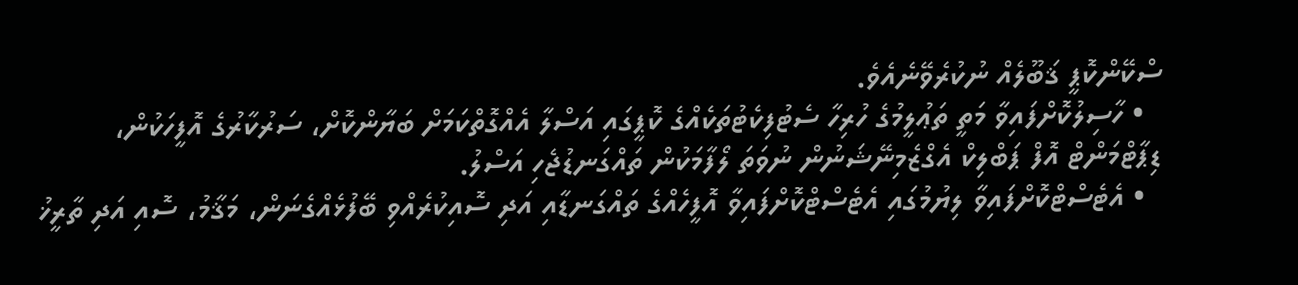ސްކޭންކޮޕީ ޤަބޫލެއް ނުކުރެވޭނެއެވެ.
  • ހާސިލުކޮށްފައިވާ މަތީ ތަޢުލީމުގެ ހުރިހާ ސެޓުފިކެޓުތަކެއްގެ ކޮޕީގައި އަސްލާ އެއްގޮތްކަމަށް ބަޔާންކޮށް، ސަރުކާރުގެ އޮފީހަކުން، ޑިޕާޓްމަންޓް އޮފް ޕަބްލިކް އެގްޒެމިނޭޝަނުން ނުވަތަ ލޯފާމަކުން ތައްގަނޑުޖެހި އަސްލު.
  • އެޓެސްޓްކޮށްފައިވާ ލިޔުމުގައި އެޓެސްޓްކޮށްފައިވާ އޮފީހެއްގެ ތައްގަނޑާއި އަދި ސޮއިކުރެއްވި ބޭފުޅެއްގެނަން، މަޤާމު، ސޮއި އަދި ތާރީޚު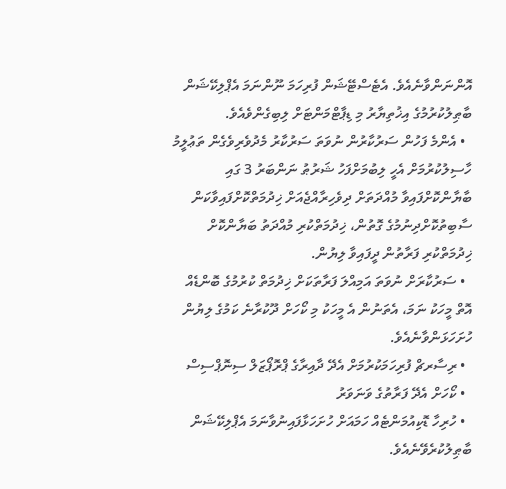އޮންނަންވާނެއެވެ. އެޓެސްޓޭޝަން ފުރިހަމަ ނޫންނަމަ އެޕްލިކޭޝަން ބާޠިލުކުރުމުގެ އިޚުތިޔާރު މި ޑިޕާޓްމަންޓަށް ލިބިގެންވެއެވެ.
  • އެންމެ ފަހުން ސަރުކާރުން ނުވަތަ ސަރުކާރު މެދުވެރިވެގެން ތަޢުލީމު ހާސިލުކުރުމަށް އެހީ ލިބުމަށްފަހު ޝަރުޠު ނަންބަރު 3 ގައި ބާޔާންކޮށްފައިވާ މުއްދަތަށް ދިވެހިރާއްޖެއަށް ޚިދުމަތްކޮށްފައިވާކަން ސާބިތުކޮށްދިނުމުގެ ގޮތުން، ޚިދުމަތްކުރި މުއްދަތު ބަޔާންކޮށް ޚިދުމަތްކުރި ފަރާތުން ދީފައިވާ ލިޔުން.
  • ސަރުކާރަށް ނުވަތަ އަމިއްލަ ފަރާތަކަށް ޚިދުމަތް ކުރުމުގެ ބޮންޑެއް އޮތް މީހަކު ނަމަ، އެތަނުން އެ މީހަކު މި ކޯހަށް ދޫކުރާނެ ކަމުގެ ލިޔުން ހުށަހަޅަންވާނެއެވެ.
  • ރިސާރޗް ފުރިހަމަކުރުމަށް އެދޭ ދާއިރާގެ ޕްރޮޕޯޒަލް ސިނޮޕްސިސް
  • ކޯހަށް އެދޭ ފަރާތުގެ ވަނަވަރު
  • ހުރިހާ ޑޮކިއުމަންޓެއް ހަމައަށް ހުށަހަޅާފައިނުވާނަމަ އެޕްލިކޭޝަން ބާޠިލުކުރެވޭނެއެވެ.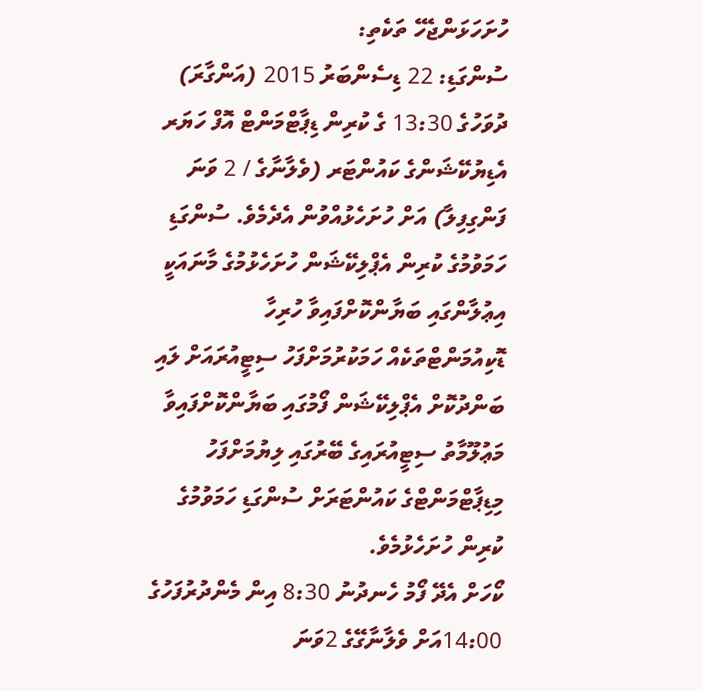ހުށަހަޅަންޖެހޭ ތަކެތި:
ސުންގަޑި: 22 ޑިސެންބަރު 2015 (އަންގާރަ) ދުވަހުގެ 13:30 ގެ ކުރިން ޑިޕާޓްމަންޓް އޮފް ހަޔަރ އެޑިޔުކޭޝަންގެ ކައުންޓަރ (ވެލާނާގެ / 2 ވަނަ ފަންގިފިލާ) އަށް ހުށަހެޅުއްވުން އެދެމެވެ. ސުންގަޑި ހަމަވުމުގެ ކުރިން އެޕްލިކޭޝަން ހުށަހެޅުމުގެ މާނައަކީ އިޢުލާންގައި ބަޔާންކޮށްފައިވާ ހުރިހާ ޑޮކިއުމަންޓްތަކެއް ހަމަކުރުމަށްފަހު ސިޓީއުރައަށް ލައި ބަންދުކޮށް އެޕްލިކޭޝަން ފޯމުގައި ބަޔާންކޮށްފައިވާ މަޢުލޫމާތު ސިޓީއުރައިގެ ބޭރުގައި ލިޔުމަށްފަހު މިޑިޕާޓްމަންޓްގެ ކައުންޓަރަށް ސުންގަޑި ހަމަވުމުގެ ކުރިން ހުށަހެޅުމެވެ.
ކޯހަށް އެދޭ ފޯމު ހެނދުނު 8:30 އިން މެންދުރުފަހުގެ 14:00އަށް ވެލާނާގޭގެ 2ވަނަ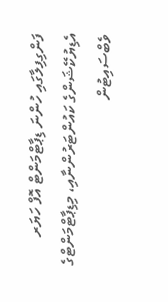ފަންގިފިލާގައި ހުންނަ ޑިޕާޓްމަންޓް އޮފް ހަޔަރ އެޑިޔުކޭޝަންގެ ކައުންޓަރުންނާއި، މިޑިޕާޓްމަންޓްގެ ވެބްސައިޓުން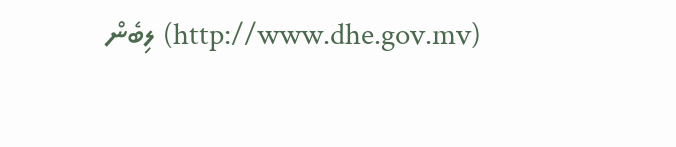(http://www.dhe.gov.mv) ލިބެން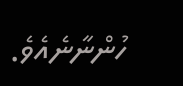ހުންނާނެއެވެ.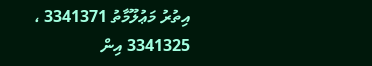އިތުރު މަޢުލޫމާތު 3341371 ، 3341325 އިން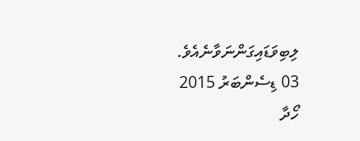ލިބިވަޑައިގަންނަވާނެއެވެ.
03 ޑިސެންބަރު 2015
ހޯދާ